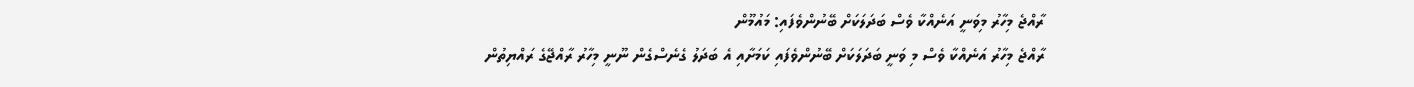ރާއްޖެ މިހާރު މިވަނީ އަނެއްކާ ވެސް ބަދަލަކަށް ބޭނުންވެފައި: މައުމޫން
ރާއްޖެ މިހާރު އަނެއްކާ ވެސް މި ވަނީ ބަދަލަކަށް ބޭނުންވެފައި ކަމަށާއި އެ ބަދަލު ގެނެސްގެން ނޫނީ މިހާރު ރާއްޖޭގެ ރައްޔިތުން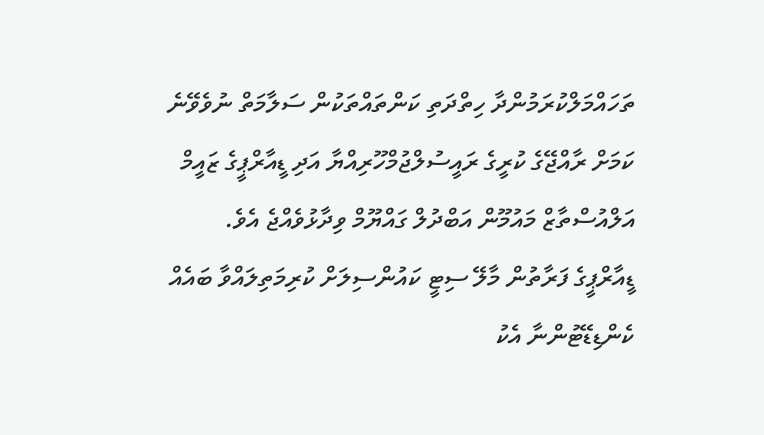ތަހައްމަލްކުރަމުންދާ ހިތްދަތި ކަންތައްތަކުން ސަލާމަތް ނުވެވޭނެ ކަމަށް ރާއްޖޭގެ ކުރީގެ ރައީސުލްޖުމްހޫރިއްޔާ އަދި ޑީއާރްޕީގެ ޒައީމް އަލްއުސްތާޒް މައުމޫން އަބްދުލް ގައްޔޫމް ވިދާޅުވެއްޖެ އެވެ.
ޑީއާރްޕީގެ ފަރާތުން މާލޭ ސިޓީ ކައުންސިލަށް ކުރިމަތިލައްވާ ބައެއް ކެންޑިޑޭޓުންނާ އެކު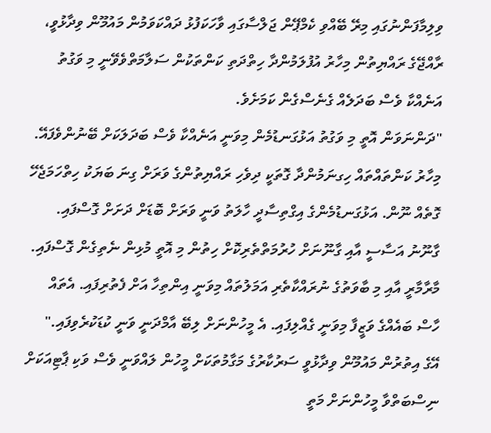ވިލިމާފަންނުގައި މިރޭ ބޭއްވި ކެމްޕޭން ޖަލްސާގައި ވާހަކަފުޅު ދައްކަވަމުން މައުމޫން ވިދާޅުވީ، ރާއްޖޭގެ ރައްޔިތުން މިހާރު އުފުލަމުންދާ ހިތްދަތި ކަންތަކުން ސަލާމަތްވެވޭނީ މި ވަގުތު އަނެއްކާ ވެސް ބަދަލެއް ގެނެސްގެން ކަމަށެވެ.
"ދަންނަވަން އޮތީ މި ވަގުތު އަޅުގަނޑުމެން މިވަނީ އަނެއްކާ ވެސް ބަދަލަކަށް ބޭނުންވެފައޭ. މިހާރު ކަންތައްތައް ހިގނަމުންދާ ގޮތަކީ ދިވެހި ރައްޔިތުންގެ ވަރަށް ގިނަ ބަޔަކު ހިތްހަމަޖެހޭ ގޮތެއް ނޫން. އަޅުގަނޑުމެންގެ އިގްތިސާދީ ހާލަތު ވަނީ ވަރަށް ބޮޑަށް ދަށަށް ގޮސްފައި. ގާނޫނު އަސާސީ އާއި ގާނޫނަށް ހުރުމަތްތެރިކޮށް ހިތުން މި އޮތީ މުޅިން ނެތިގެން ގޮސްފައި. މާރާމާރީ އާއި މި ބާވަތުގެ ނުރައްކާތެރި އަމަލުތައް މިވަނީ އިންތިހާ އަށް ފެތުރިފައި. އެތައް ހާސް ބައެއްގެ ވަޒީފާ މިވަނީ ގެއްލިފައި. އެ މީހުންނަށް ލިބޭ އާމްދަނީ ވަނީ ކުޑަކުރެވިފައި."
އޭގެ އިތުރުން މައުމޫން ވިދާޅުވީ ސަރުކާރުގެ މަގާމުތަކަށް މީހުން ލައްވަނީ ވެސް ވަކި ޕާޓިއަކަށް ނިސްބަތްވާ މީހުންނަށް މަތީ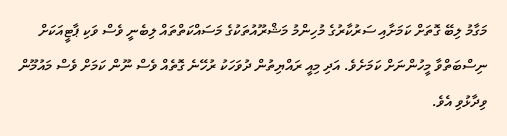މަގާމު ލިބޭ ގޮތަށް ކަމަށާއި ސަރުކާރުގެ މުހިންމު މަޝްރޫއުތަކުގެ މަސައްކަތްތައް ލިބެނީ ވެސް ވަކި ޕާޓީއަކަށް ނިސްބަތްވާ މީހުންނަށް ކަމަށެވެ. އަދި މިއީ ރައްޔިތުން ދުވަހަކު ރުހޭނެ ގޮތެއް ވެސް ނޫން ކަމަށް ވެސް މައުމޫން ވިދާޅުވި އެވެ.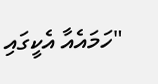"ހަމައެއާ އެކީގައި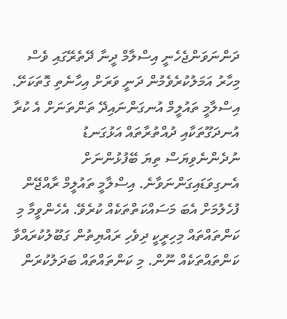ދަންނަވަންޖެހެނީ އިސްލާމް ދީނާ ދޭތެރޭގައި ވެސް މިހާރު އަމަލުކުރެވެމުން ދަނީ ވަރަށް އިހާނެތި ގޮތަކަށޭ. އިސްލާމީ ތައުލީމް އުނގަންނައިދޭ ތަންތަނަށް އެ ކުރާ އުނދަގޫތަކާއި ދުއްތުރާތައް އަޅުގަނޑު ނުދެންނެވިޔަސް ތިޔަ ބޭފުޅުންނަށް އެނގިވަޑައިގަންނަވާނެ. އިސްލާމީ ތައުލީމް ރާއްޖޭން ފުހެލުމަށް އެބަ މަސައްކަތްތަކެއް ކުރެވޭ. އެހެންވީމާ މި ކަންތައްތައް މިހިރީކީ ދިވެހި ރައްޔިތުން ގަބޫލުކުރައްވާ ކަންތައްތަކެއް ނޫން. މި ކަންތައްތައް ބަދަލުކުރަން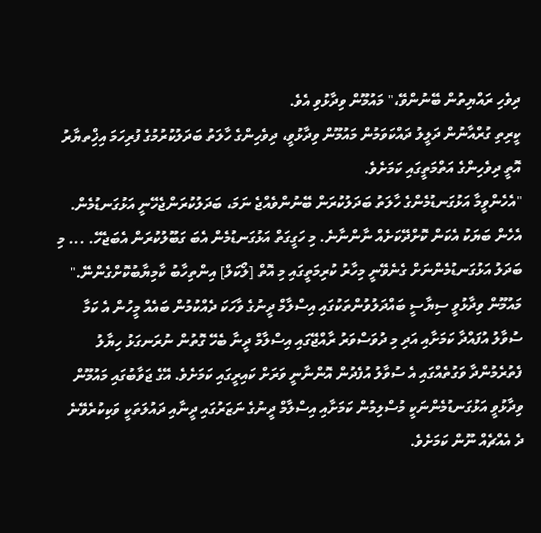ދިވެހި ރައްޔިތުން ބޭނުންވޭ،" މައުމޫން ވިދާޅުވި އެވެ.
ކީރިތި ގުރްއާނުން ދަލީލު ދައްކަވަމުން މައުމޫން ވިދާޅުވީ، ދިވެހިންގެ ހާލަތު ބަދަލުކުރުމުގެ ފުރިހަމަ އިޚްިތޔާރު އޮތީ ދިވެހިންގެ އަތްމަތީގައި ކަމަށެވެ.
"އެހެންވީމާ އަޅުގަނޑުމެންގެ ހާލަތު ބަދަލުކުރަން ބޭނުންވެއްޖެ ނަމަ، ބަދަލުކުރަންޖެހޭނީ އަޅުގަނޑުމެން. އެހެން ބަޔަކު އެކަން ކޮށްދޭކަށެއް ނާންނާނެ. މި ހަގީގަތް އަޅުގަނޑުމެން އެބަ ގަބޫލުކުރަން އެބަޖެހޭ. ... މި ބަދަލު އަޅުގަނޑުމެންނަށް ގެނެވޭނީ މިހާރު ކުރިމަތީގައި މި އޮތް [ލޯކަލް] އިންތިހާބު ކާމިޔާބުކޮށްގެންނޭ."
މައުމޫން ވިދާޅުވީ ސިޔާސީ ބައްދަލުވުންތަކުގައި އިސްލާމް ދީނުގެ ވާހަކަ ދެއްކުމުން ބައެއް މީހުން އެ ކަމާ ސުވާލު އުފައްދާ ކަމަށާއި އަދި މި ދުވަސްވަރު ރާއްޖޭގައި އިސްލާމް ދީނާ ބެހޭ ގޮތުން ނުރަނގަޅު ހިޔާލު ފެތުރެމުންދާ ވަގުތެއްގައި އެ ސުވާލު އުފެދުން އޮންނާނީ ވަރަށް ކައިރީގައި ކަމަށެވެ. އޭގެ ޖަވާބުގައި މައުމޫން ވިދާޅުވީ އަޅުގަނޑުމެންނަކީ މުސްލިމުން ކަމަށާއި އިސްލާމް ދީނުގެ ނަޒަރުގައި ދީނާއި ދައުލަތަކީ ވަކިކުރެވޭނެ ދެ އެއްޗެއް ނޫން ކަމަށެވެ.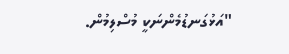"އަޅުގަނޑުމެންނަކީ މުސްލިމުން.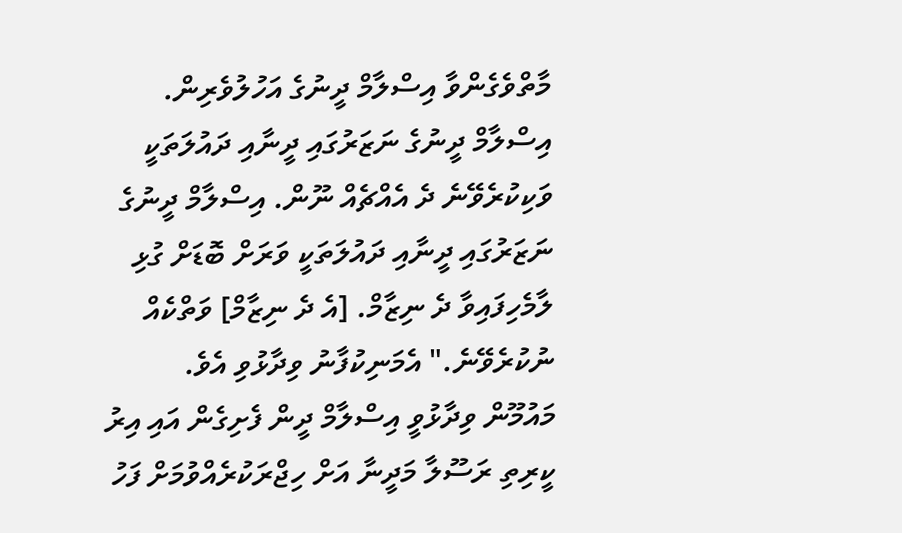މާތްވެގެންވާ އިސްލާމް ދީނުގެ އަހުލުވެރިން. އިސްލާމް ދީނުގެ ނަޒަރުގައި ދީނާއި ދައުލަތަކީ ވަކިކުރެވޭނެ ދެ އެއްޗެއް ނޫން. އިސްލާމް ދީނުގެ ނަޒަރުގައި ދީނާއި ދައުލަތަކީ ވަރަށް ބޮޑަށް ގުޅި ލާމެހިފައިވާ ދެ ނިޒާމް. [އެ ދެ ނިޒާމް] ވަތްކެއް ނުކުރެވޭނެ." އެމަނިކުފާނު ވިދާޅުވި އެވެ.
މައުމޫން ވިދާޅުވީ އިސްލާމް ދީން ފެށިގެން އައި އިރު ކީރިތި ރަސޫލާ މަދީނާ އަށް ހިޖްރަކުރެއްވުމަށް ފަހު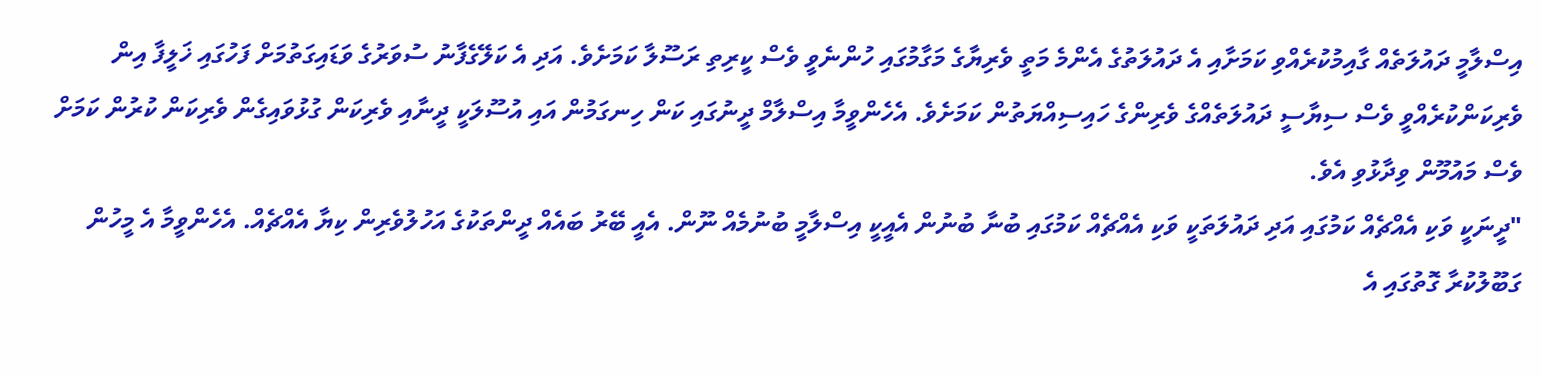އިސްލާމީ ދައުލަތެއް ގާއިމުކުރެއްވި ކަމަށާއި އެ ދައުލަތުގެ އެންމެ މަތީ ވެރިޔާގެ މަގާމުގައި ހުންނެވީ ވެސް ކީރިތި ރަސޫލާ ކަމަށެވެ. އަދި އެ ކަލޭގެފާނު ސުވަރުގެ ވަޑައިގަތުމަށް ފަހުގައި ޚަލީފާ އިން ވެރިކަންކުރެއްވީ ވެސް ސިޔާސީ ދައުލަތެއްގެ ވެރިންގެ ހައިސިއްޔަތުން ކަމަށެވެ. އެހެންވީމާ އިސްލާމް ދީނުގައި ކަން ހިނގަމުން އައި އުސޫލަކީ ދީނާއި ވެރިކަން ގުޅުވައިގެން ވެރިކަން ކުރުން ކަމަށް ވެސް މައުމޫން ވިދާޅުވި އެވެ.
"ދީނަކީ ވަކި އެއްޗެއް ކަމުގައި އަދި ދައުލަތަކީ ވަކި އެއްޗެއް ކަމުގައި ބުނާ ބުނުން އެއީކީ އިސްލާމީ ބުނުމެއް ނޫން. އެއީ ބޭރު ބައެއް ދީންތަކުގެ އަހުލުވެރިން ކިޔާ އެއްޗެއް. އެހެންވީމާ އެ މީހުން ގަބޫލުކުރާ ގޮތުގައި އެ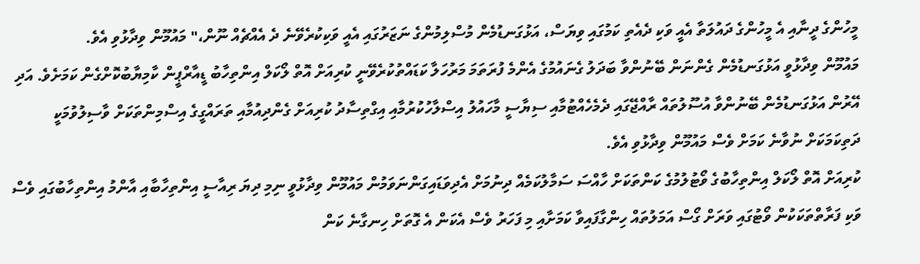މީހުންގެ ދީނާއި އެ މީހުންގެ ދައުލަތާ އެއީ ވަކި ދެއެތި ކަމުގައި ވިޔަސް، އަޅުގަނޑުމެން މުސްލިމުންގެ ނަޒަރުގައި އެއީ ވަކިކުރެވޭނެ ދެ އެއްޗެއް ނޫން،" މައުމޫން ވިދާޅުވި އެވެ.
މައުމޫން ވިދާޅުވީ އަޅުގަނޑުމެން ގެންނަން ބޭނުންވާ ބަދަލު ގެނައުމުގެ އެންމެ ފުރަތަމަ މަރުހަލާ ކަޑައްތުކުރެވޭނީ ކުރިއަށް އޮތް ލޯކަލް އިންތިހާބު ޑީއާރްޕީން ކާމިޔާބުކޮށްގެން ކަމަށެވެ. އަދި އޭރުން އަޅުގަނޑުމެން ބޭނުންވާ އުސޫލުތައް ރާއްޖޭގައި ދެމެހެއްޓުމާއި ސިޔާސީ މާހައުލު އިސްލާހުކުރުމާއި އިގްތިސާދު ކުރިއަށް ގެންދިއުމާއި ތަރައްގީގެ އިސްމިންތަކަށް ވާސިލުވުމަކީ ދަތިކަމަކަށް ނުވާނެ ކަމަށް ވެސް މައުމޫން ވިދާޅުވި އެވެ.
ކުރިއަށް އޮތް ލޯކަލް އިންތިހާބުގެ ވޯޓުލުމުގެ ކަންތަކަށް ހާއްސަ ސަމާލުކަމެއް ދިނުމަށް އެދިވަޑައިގަންނަވަމުން މައުމޫން ވިދާޅުވީ ނިމި ދިޔަ ރިއާސީ އިންތިހާބާއި އާންމު އިންތިހާބުގައި ވެސް ވަކި ފަރާތްތަކަކުން ވޯޓުގައި ވަރަށް ގޯސް އަމަލުތައް ހިންގާފައިވާ ކަމަށާއި މި ފަހަރު ވެސް އެކަން އެ ގޮތަށް ހިނގާނެ ކަން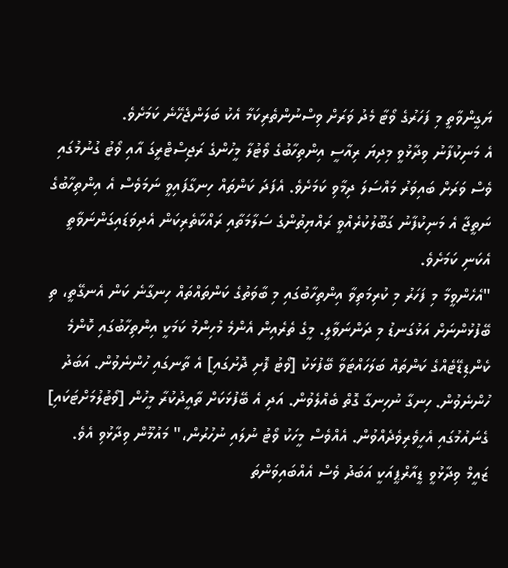ޔަގީންވާތީ މި ފަހަރުގެ ވޯޓާ މެދު ވަރަށް ވިސްނުންތެރިކަމާ އެކު ބަލަންޖެހޭނެ ކަމަށެވެ.
އެ މަނިކުފާނު ވިދާޅުވީ މިދިޔަ ރިއާސީ އިންތިހާބުގެ ވޯޓުލާ މީހުންގެ ރަޖިސްޓްރީގަ އާއި ވޯޓު ގުނުމުގައި ވެސް ވަރަށް ބައިވަރު މައްސަލަ ދިމާވި ކަމަށެވެ. އެފަދަ ކަންތައް ހިނގާފައިވީ ނަމަވެސް އެ އިންތިހާބުގެ ނަތީޖާ އެ މަނިކުފާނު ގަބޫލުކުރެއްވީ ރައްޔިތުންގެ ސަލާމަތާއި ރައްކާތެރިކަން އެދިވަޑައިގަންނަވާތީ އެކަނި ކަމަށެވެ.
"އެހެންވީމާ މި ފަހަރު މި ކުރިމަތިވާ އިންތިހާބުގައި މި ބާވަތުގެ ކަންތައްތައް ހިނގާނެ ކަން އެނގޭތީ، ތި ބޭފުޅުންނަށް އަޅުގަނޑު މި ދަންނަވާލީ. މީގެ ތެރެއިން އެންމެ މުހިންމު ކަމަކީ އިންތިހާބުގައި ކޮންމެ ކެންޑިޑޭޓެއްގެ ކަންތައް ބަލަހައްޓަވާ ބޭފުޅަކު [ވޯޓު ފޮށި ދޮށުގައި] އެ ތާނގައި ހުންނެވުން. އަބަދު ހުންނެވުން. ހިނގާ ނުހިނގާ ގޮތް ބެއްލެވުން. އަދި އެ ބޭފުޅަކަށް ތާއީދުކުރާ މީހުން [ވޯޓުލުމަށްޓަކައި] ގެނައުމުގައި އެހީވެރިވެދެއްވުން. އެއްވެސް މީހަކު ވޯޓު ނުލައި ނުހުރުން،" މައުމޫން ވިދާޅުވި އެވެ.
ޒައީމް ވިދާޅުވީ ޑީއާރްޕީއަކީ އަބަދު ވެސް އެއްބައިވަންތަ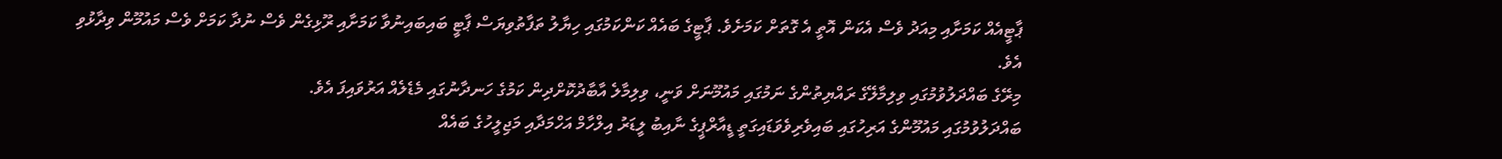ޕާޓީއެއް ކަމަށާއި މިއަދު ވެސް އެކަން އޮތީ އެ ގޮތަށް ކަމަށެވެ. ޕާޓީގެ ބައެއް ކަންކަމުގައި ހިޔާލު ތަފާތުވިޔަސް ޕާޓީ ބައިބައިނުވާ ކަމަށާއި ރޫޅިގެން ވެސް ނުދާ ކަމަށް ވެސް މައުމޫން ވިދާޅުވި އެވެ.
މިރޭގެ ބައްދަލުވުމުގައި ވިލިމާލޭގެ ރައްޔިތުންގެ ނަމުގައި މައުމޫނަށް ވަނީ، ވިލިމާލެ އާބާދުކޮށްދިން ކަމުގެ ހަނދާނުގައި މެޑެލެއް އަރުވައިފަ އެވެ.
ބައްދަލުވުމުގައި މައުމޫންގެ އަރިހުގައި ބައިވެރިވެވަޑައިގަތީ ޑީއާރްޕީގެ ނާއިބު ލީޑަރު އިލްހާމް އަހްމަދާއި މަޖިލީހުގެ ބައެއް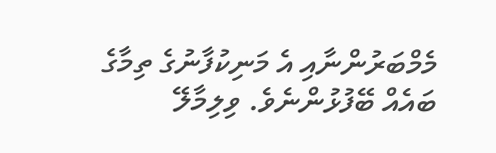މެމްބަރުންނާއި އެ މަނިކުފާނުގެ ތިމާގެ ބައެއް ބޭފުޅުންނެވެ. ވިލިމާލޭ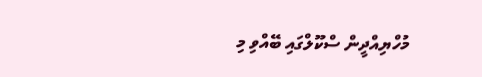މުހްޔިއްދީން ސްކޫލްގައި ބޭއްވި މި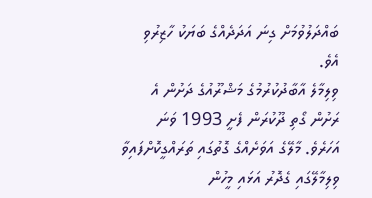ބައްދަލުވުމަށް ގިނަ އަދަދެއްގެ ބަޔަކު ހާޒިރުވި އެވެ.
ވިލިމާލެ އާބާދުކުރުމުގެ މަޝްރޫއުގެ ދަށުން އެ ރަށުން ގޯތި ދޫކުރަން ފެށީ 1993 ވަނަ އަހަރެވެ. މާލޭގެ އަވަށެއްގެ ގޮތުގައި ތަރައްގީކޮށްފައިވާ ވިލިމާލޭގައި ގެދޮރު އަޅައި މީހުން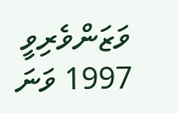ވަޒަންވެރިވީ 1997 ވަނަ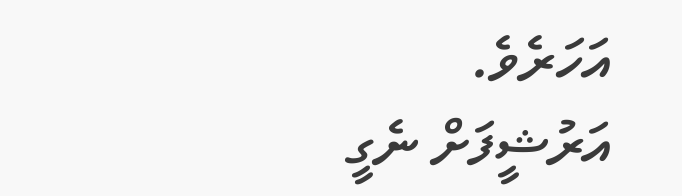އަހަރެވެ.
އަރުޝީފަށް ނެގީ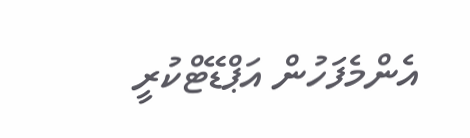އެންމެފަހުން އަޕްޑޭޓްކުރީ